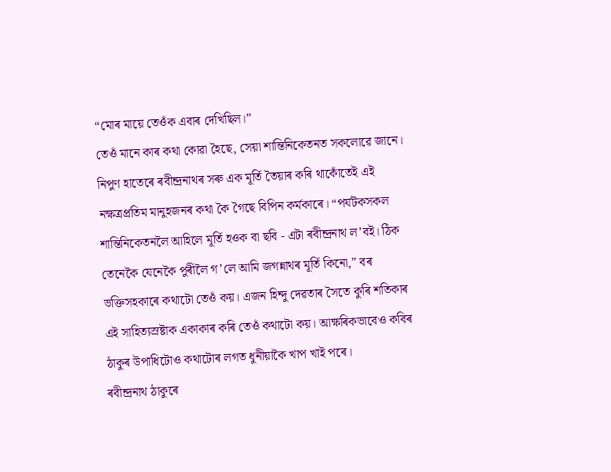“মোৰ মায়ে তেওঁক এবাৰ দেখিছিল।”
তেওঁ মানে কাৰ কথা কোৱা হৈছে, সেয়া শান্তিনিকেতনত সকলোৱে জানে।
নিপুণ হাতেৰে ৰবীন্দ্ৰনাথৰ সৰু এক মূৰ্তি তৈয়াৰ কৰি থাকোঁতেই এই নক্ষত্ৰপ্ৰতিম মানুহজনৰ কথা কৈ গৈছে বিপিন কৰ্মকাৰে। “পৰ্যটকসকল শান্তিনিকেতনলৈ আহিলে মূৰ্তি হওক বা ছবি - এটা ৰবীন্দ্ৰনাথ ল’বই। ঠিক তেনেকৈ যেনেকৈ পুৰীলৈ গ’লে আমি জগন্নাথৰ মূৰ্তি কিনো,” বৰ ভক্তিসহকাৰে কথাটো তেওঁ কয়। এজন হিন্দু দেৱতাৰ সৈতে কুৰি শতিকাৰ এই সাহিত্যস্ৰষ্টাক একাকাৰ কৰি তেওঁ কথাটো কয়। আক্ষৰিকভাবেও কবিৰ ঠাকুৰ উপাধিটোও কথাটোৰ লগত ধুনীয়াকৈ খাপ খাই পৰে।
ৰবীন্দ্ৰনাথ ঠাকুৰে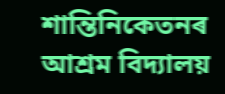শান্তিনিকেতনৰ আশ্ৰম বিদ্যালয়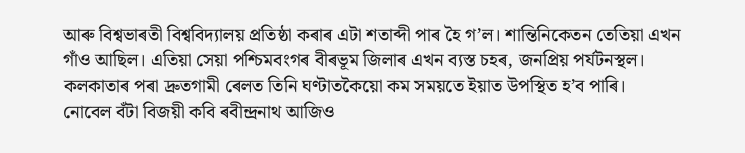আৰু বিশ্বভাৰতী বিশ্ববিদ্যালয় প্ৰতিষ্ঠা কৰাৰ এটা শতাব্দী পাৰ হৈ গ’ল। শান্তিনিকেতন তেতিয়া এখন গাঁও আছিল। এতিয়া সেয়া পশ্চিমবংগৰ বীৰভূম জিলাৰ এখন ব্যস্ত চহৰ, জনপ্ৰিয় পৰ্যটনস্থল। কলকাতাৰ পৰা দ্ৰুতগামী ৰেলত তিনি ঘণ্টাতকৈয়ো কম সময়তে ইয়াত উপস্থিত হ’ব পাৰি।
নোবেল বঁটা বিজয়ী কবি ৰবীন্দ্ৰনাথ আজিও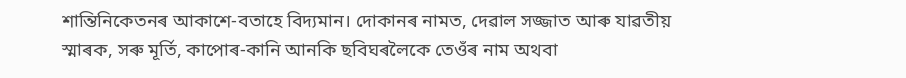শান্তিনিকেতনৰ আকাশে-বতাহে বিদ্যমান। দোকানৰ নামত, দেৱাল সজ্জাত আৰু যাৱতীয় স্মাৰক, সৰু মূৰ্তি, কাপোৰ-কানি আনকি ছবিঘৰলৈকে তেওঁৰ নাম অথবা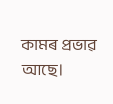কামৰ প্ৰভাৱ আছে।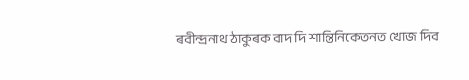ৰবীন্দ্ৰনাথ ঠাকুৰক বাদ দি শান্তিনিকেতনত খোজ দিব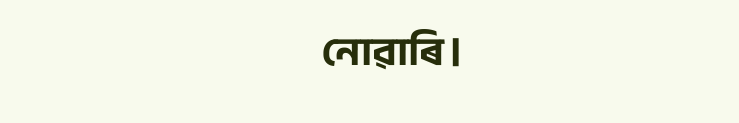নোৱাৰি।